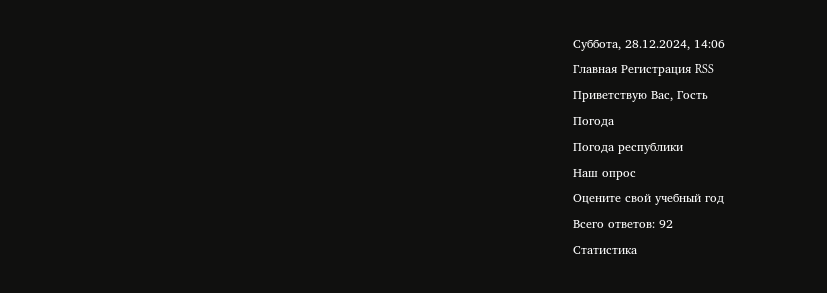Суббота, 28.12.2024, 14:06
Главная Регистрация RSS
Приветствую Вас, Гость
Погода
Погода республики
Наш опрос
Оцените свой учебный год
Всего ответов: 92
Статистика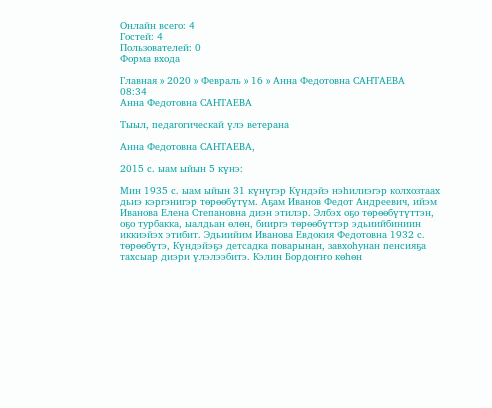Онлайн всего: 4
Гостей: 4
Пользователей: 0
Форма входа

Главная » 2020 » Февраль » 16 » Анна Федотовна САНТАЕВА
08:34
Анна Федотовна САНТАЕВА

Тыыл, педагогическай үлэ ветерана

Анна Федотовна САНТАЕВА,

2015 с. ыам ыйын 5 күнэ:

Мин 1935 с. ыам ыйын 31 күнүгэр Күндэйэ нэһилиэгэр колхозтаах дьиэ кэргэнигэр төрөөбүтүм. Аҕам Иванов Федот Андреевич, ийэм Иванова Елена Степановна диэн этилэр. Элбэх оҕо төрөөбүтүттэн, оҕо турбакка, ыалдьан өлөн, бииргэ төрөөбүттэр эдьиийбиниин иккиэйэх этибит. Эдьиийим Иванова Евдокия Федотовна 1932 с. төрөөбүтэ, Күндэйэҕэ детсадка поварынан, завхоһунан пенсияҕа тахсыар диэри үлэлээбитэ. Кэлин Бордоҥҥо көһөн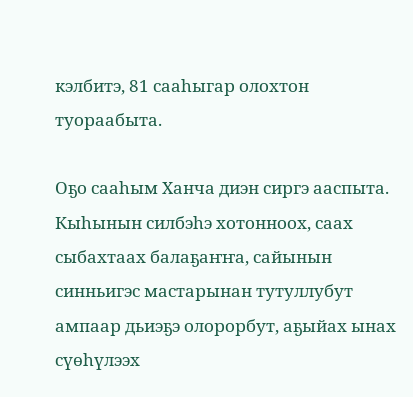кэлбитэ, 81 сааһыгар олохтон туораабыта.

Оҕо сааһым Ханча диэн сиргэ ааспыта. Кыһынын силбэһэ хотонноох, саах сыбахтаах балаҕаҥҥа, сайынын синньигэс мастарынан тутуллубут ампаар дьиэҕэ олорорбут, аҕыйах ынах сүөһүлээх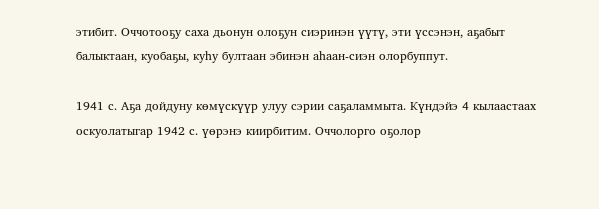этибит. Оччотооҕу саха дьонун олоҕун сиэринэн үүтү, эти үссэнэн, аҕабыт балыктаан, куобаҕы, куһу бултаан эбинэн аһаан-сиэн олорбуппут.

1941 с. Аҕа дойдуну көмүскүүр улуу сэрии саҕаламмыта. Күндэйэ 4 кылаастаах оскуолатыгар 1942 с. үөрэнэ киирбитим. Оччолорго оҕолор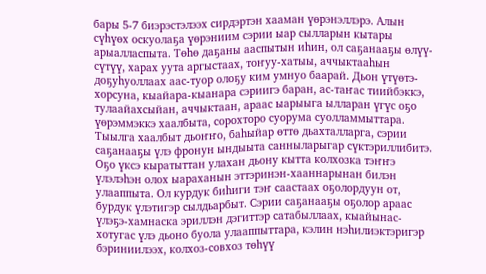бары 5-7 биэрэстэлээх сирдэртэн хааман үөрэнэллэрэ. Алын сүһүөх оскуолаҕа үөрэниим сэрии ыар сылларын кытары арыалласпыта. Төһө даҕаны ааспытын иһин, ол саҕанааҕы өлүү-сүтүү, харах уута аргыстаах, тоҥуу-хатыы, аччыктааһын доҕуһуоллаах аас-туор олоҕу ким умнуо баарай. Дьон үтүөтэ-хорсуна, кыайара-кыанара сэриигэ баран, ас-таҥас тиийбэккэ, тулаайахсыйан, аччыктаан, араас ыарыыга ылларан үгүс оҕо үөрэммэккэ хаалбыта, сорохторо суорума суолламмыттара. Тыылга хаалбыт дьоҥҥо, баһыйар өттө дьахталларга, сэрии саҕанааҕы үлэ фронун ындыыта санныларыгар сүктэриллибитэ. Оҕо үксэ кыратыттан улахан дьону кытта колхозка тэҥҥэ үлэлэһэн олох ыараханын эттэринэн-хааннарынан билэн улааппыта. Ол курдук биһиги тэҥ саастаах оҕолордуун от, бурдук үлэтигэр сылдьарбыт. Сэрии саҕанааҕы оҕолор араас үлэҕэ-хамнаска эриллэн дэгиттэр сатабыллаах, кыайынас-хотугас үлэ дьоно буола улааппыттара, кэлин нэһилиэктэригэр бэриниилээх, колхоз-совхоз төһүү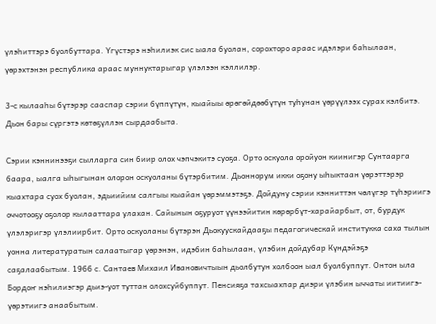үлэһиттэрэ буолбуттара. Үгүстэрэ нэһилиэк сис ыала буолан, сорохторо араас идэлэри баһылаан, үөрэхтэнэн республика араас муннуктарыгар үлэлээн кэллилэр.

3-с кылааһы бүтэрэр сааспар сэрии бүппүтүн, кыайыы өрөгөйдөөбүтүн туһунан үөрүүлээх сурах кэлбитэ. Дьон бары сүргэтэ көтөҕүллэн сырдаабыта.

Сэрии кэннинээҕи сылларга син биир олох чэпчэкитэ суоҕа. Орто оскуола оройуон киинигэр Сунтаарга баара, ыалга ыһыгынан олорон оскуоланы бүтэрбитим. Дьоннорум икки оҕону ыһыктаан үөрэттэрэр кыахтара суох буолан, эдьиийим салгыы кыайан үөрэммэтэҕэ. Дойдуну сэрии кэнниттэн чөлүгэр түһэриигэ оччотооҕу оҕолор кылааттара улахан. Сайынын оҕуруот үүнээйитин көрөрбүт-харайарбыт, от, бурдук үлэлэригэр үлэлиирбит. Орто оскуоланы бүтэрэн Дьокуускайдааҕы педагогическай институкка саха тылын уонна литературатын салаатыгар үөрэнэн, идэбин баһылаан, үлэбин дойдубар Күндэйэҕэ саҕалаабытым. 1966 с. Сантаев Михаил Ивановичтыын дьолбутун холбоон ыал буолбуппут. Онтон ыла Бордоҥ нэһилиэгэр дьиэ-уот туттан олохсуйбуппут. Пенсияҕа тахсыахпар диэри үлэбин ыччаты иитиигэ-үөрэтиигэ анаабытым.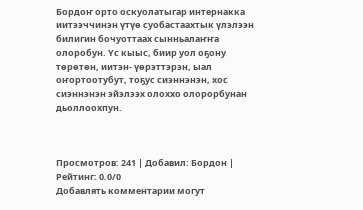Бордоҥ орто оскуолатыгар интернакка иитээччинэн үтүө суобастаахтык үлэлээн билигин бочуоттаах сынньалаҥҥа олоробун. Үс кыыс, биир уол оҕону төрөтөн, иитэн- үөрэттэрэн, ыал оҥортоотубут, тоҕус сиэннэнэн, хос сиэннэнэн эйэлээх олоххо олорорбунан дьоллоохпун.



Просмотров: 241 | Добавил: Бордон | Рейтинг: 0.0/0
Добавлять комментарии могут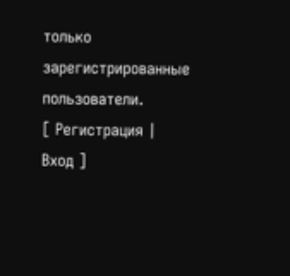только зарегистрированные пользователи.
[ Регистрация | Вход ]